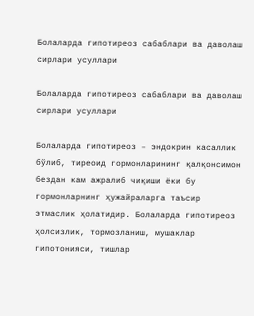Болаларда гипотиреоз сабаблари ва даволаш сирлари усуллари

Болаларда гипотиреоз сабаблари ва даволаш сирлари усуллари

Болаларда гипотиреоз – эндокрин касаллик бўлиб, тиреоид гормонларининг қалқонсимон бездан кам ажралиб чиқиши ёки бу гормонларнинг ҳужайраларга таъсир этмаслик ҳолатидир. Болаларда гипотиреоз ҳолсизлик, тормозланиш, мушаклар гипотонияси, тишлар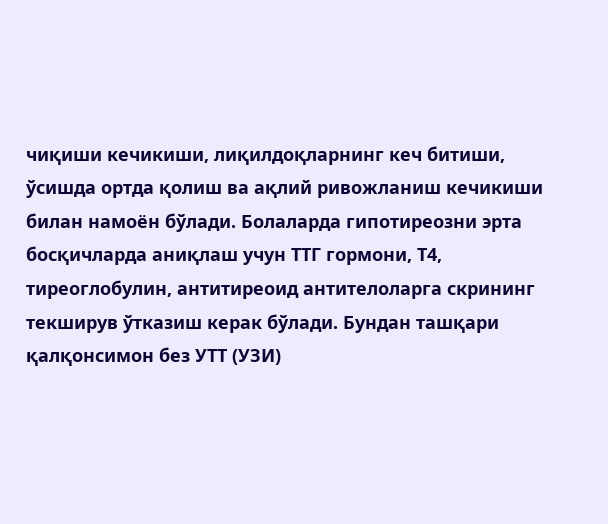чиқиши кечикиши, лиқилдоқларнинг кеч битиши, ўсишда ортда қолиш ва ақлий ривожланиш кечикиши билан намоён бўлади. Болаларда гипотиреозни эрта босқичларда аниқлаш учун ТТГ гормони, Т4, тиреоглобулин, антитиреоид антителоларга скрининг текширув ўтказиш керак бўлади. Бундан ташқари қалқонсимон без УТТ (УЗИ)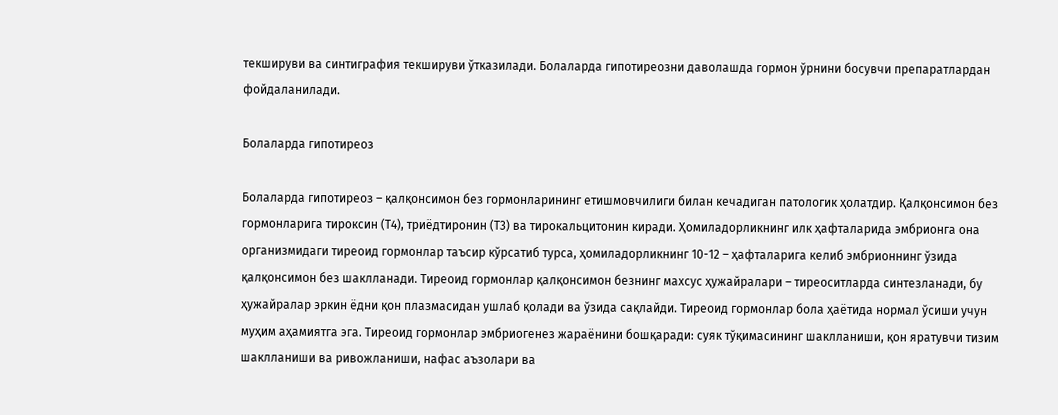текшируви ва синтиграфия текшируви ўтказилади. Болаларда гипотиреозни даволашда гормон ўрнини босувчи препаратлардан фойдаланилади.

Болаларда гипотиреоз

Болаларда гипотиреоз – қалқонсимон без гормонларининг етишмовчилиги билан кечадиган патологик ҳолатдир. Қалқонсимон без гормонларига тироксин (Т4), триёдтиронин (Т3) ва тирокальцитонин киради. Ҳомиладорликнинг илк ҳафталарида эмбрионга она организмидаги тиреоид гормонлар таъсир кўрсатиб турса, ҳомиладорликнинг 10-12 – ҳафталарига келиб эмбрионнинг ўзида қалқонсимон без шаклланади. Тиреоид гормонлар қалқонсимон безнинг махсус ҳужайралари – тиреоситларда синтезланади, бу ҳужайралар эркин ёдни қон плазмасидан ушлаб қолади ва ўзида сақлайди. Тиреоид гормонлар бола ҳаётида нормал ўсиши учун муҳим аҳамиятга эга. Тиреоид гормонлар эмбриогенез жараёнини бошқаради: суяк тўқимасининг шаклланиши, қон яратувчи тизим шаклланиши ва ривожланиши, нафас аъзолари ва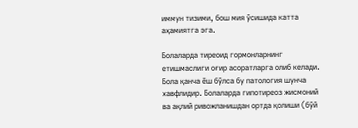иммун тизими, бош мия ўсишида катта аҳамиятга эга.

Болаларда тиреоид гормонларнинг етишмаслиги оғир асоратларга олиб келади. Бола қанча ёш бўлса бу патология шунча хавфлидир. Болаларда гипотиреоз жисмоний ва ақлий ривожланишдан ортда қолиши (бўй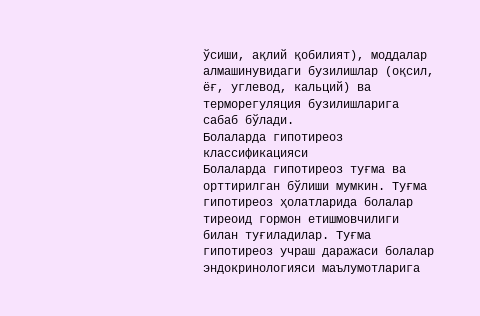ўсиши, ақлий қобилият), моддалар алмашинувидаги бузилишлар (оқсил, ёғ, углевод, кальций) ва терморегуляция бузилишларига сабаб бўлади.
Болаларда гипотиреоз классификацияси
Болаларда гипотиреоз туғма ва орттирилган бўлиши мумкин. Туғма гипотиреоз ҳолатларида болалар тиреоид гормон етишмовчилиги билан туғиладилар. Туғма гипотиреоз учраш даражаси болалар эндокринологияси маълумотларига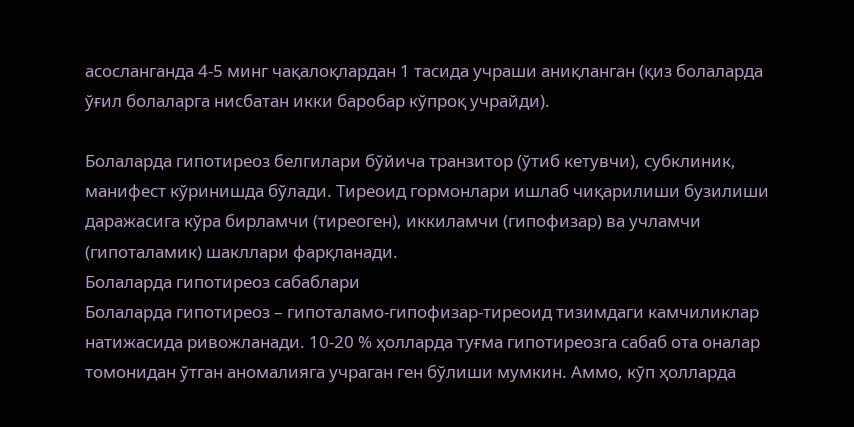асосланганда 4-5 минг чақалоқлардан 1 тасида учраши аниқланган (қиз болаларда ўғил болаларга нисбатан икки баробар кўпроқ учрайди).

Болаларда гипотиреоз белгилари бўйича транзитор (ўтиб кетувчи), субклиник, манифест кўринишда бўлади. Тиреоид гормонлари ишлаб чиқарилиши бузилиши даражасига кўра бирламчи (тиреоген), иккиламчи (гипофизар) ва учламчи (гипоталамик) шакллари фарқланади.
Болаларда гипотиреоз сабаблари
Болаларда гипотиреоз – гипоталамо-гипофизар-тиреоид тизимдаги камчиликлар натижасида ривожланади. 10-20 % ҳолларда туғма гипотиреозга сабаб ота оналар томонидан ўтган аномалияга учраган ген бўлиши мумкин. Аммо, кўп ҳолларда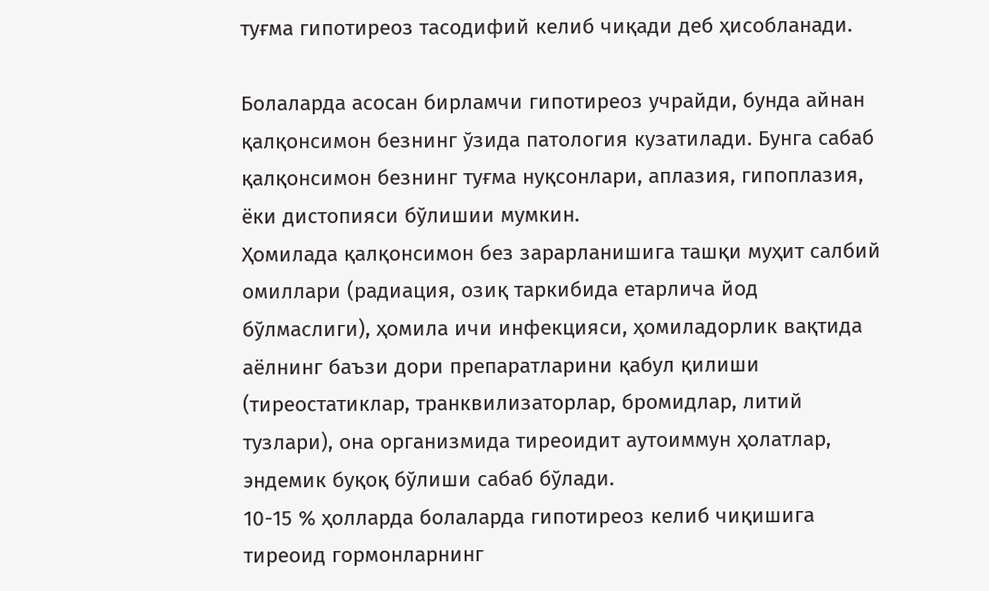туғма гипотиреоз тасодифий келиб чиқади деб ҳисобланади.

Болаларда асосан бирламчи гипотиреоз учрайди, бунда айнан қалқонсимон безнинг ўзида патология кузатилади. Бунга сабаб қалқонсимон безнинг туғма нуқсонлари, аплазия, гипоплазия, ёки дистопияси бўлишии мумкин.
Ҳомилада қалқонсимон без зарарланишига ташқи муҳит салбий омиллари (радиация, озиқ таркибида етарлича йод бўлмаслиги), ҳомила ичи инфекцияси, ҳомиладорлик вақтида аёлнинг баъзи дори препаратларини қабул қилиши (тиреостатиклар, транквилизаторлар, бромидлар, литий тузлари), она организмида тиреоидит аутоиммун ҳолатлар, эндемик буқоқ бўлиши сабаб бўлади.
10-15 % ҳолларда болаларда гипотиреоз келиб чиқишига тиреоид гормонларнинг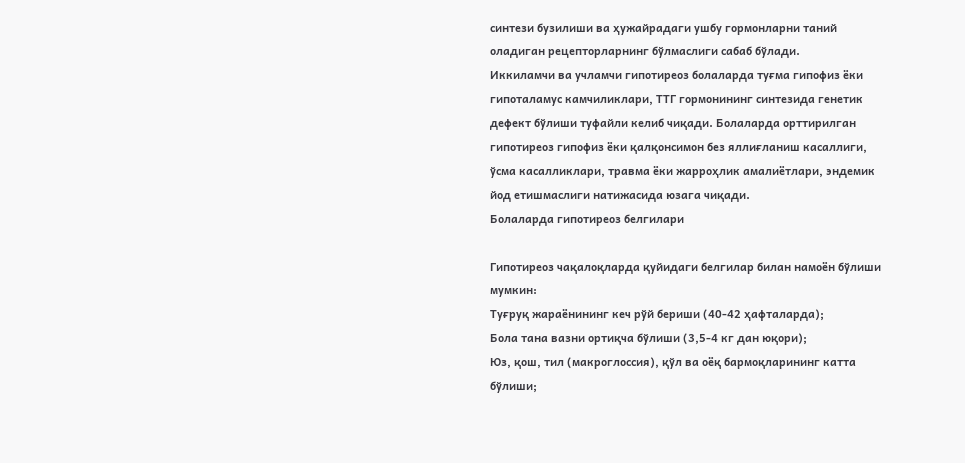синтези бузилиши ва ҳужайрадаги ушбу гормонларни таний оладиган рецепторларнинг бўлмаслиги сабаб бўлади.
Иккиламчи ва учламчи гипотиреоз болаларда туғма гипофиз ёки гипоталамус камчиликлари, ТТГ гормонининг синтезида генетик дефект бўлиши туфайли келиб чиқади. Болаларда орттирилган гипотиреоз гипофиз ёки қалқонсимон без яллиғланиш касаллиги, ўсма касалликлари, травма ёки жарроҳлик амалиётлари, эндемик йод етишмаслиги натижасида юзага чиқади.
Болаларда гипотиреоз белгилари

Гипотиреоз чақалоқларда қуйидаги белгилар билан намоён бўлиши мумкин:
Туғруқ жараёнининг кеч рўй бериши (40-42 ҳафталарда);
Бола тана вазни ортиқча бўлиши (3,5-4 кг дан юқори);
Юз, қош, тил (макроглоссия), қўл ва оёқ бармоқларининг катта бўлиши;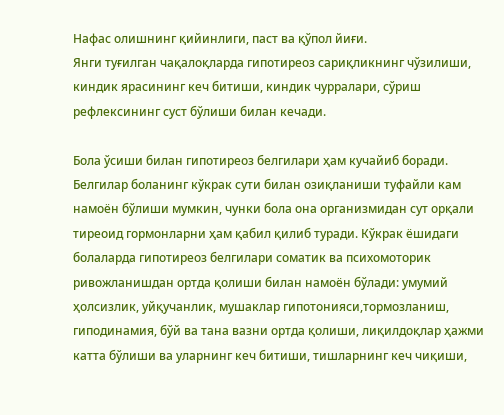Нафас олишнинг қийинлиги, паст ва қўпол йиғи.
Янги туғилган чақалоқларда гипотиреоз сариқликнинг чўзилиши, киндик ярасининг кеч битиши, киндик чурралари, сўриш рефлексининг суст бўлиши билан кечади.

Бола ўсиши билан гипотиреоз белгилари ҳам кучайиб боради. Белгилар боланинг кўкрак сути билан озиқланиши туфайли кам намоён бўлиши мумкин, чунки бола она организмидан сут орқали тиреоид гормонларни ҳам қабил қилиб туради. Кўкрак ёшидаги болаларда гипотиреоз белгилари соматик ва психомоторик ривожланишдан ортда қолиши билан намоён бўлади: умумий ҳолсизлик, уйқучанлик, мушаклар гипотонияси,тормозланиш, гиподинамия, бўй ва тана вазни ортда қолиши, лиқилдоқлар ҳажми катта бўлиши ва уларнинг кеч битиши, тишларнинг кеч чиқиши,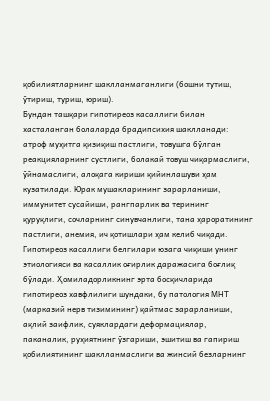қобилиятларнинг шаклланмаганлиги (бошни тутиш, ўтириш, туриш, юриш).
Бундан ташқари гипотиреоз касаллиги билан хасталанган болаларда брадипсихия шаклланади: атроф муҳитга қизиқиш пастлиги, товушга бўлган реакцияларнинг сустлиги, болакай товуш чиқармаслиги, ўйнамаслиги, алоқага кириши қийинлашуви ҳам кузатилади. Юрак мушакларининг зарарланиши, иммунитет сусайиши, рангпарлик ва терининг қуруқлиги, сочларнинг синувчанлиги, тана ҳароратининг пастлиги, анемия, ич қотишлари ҳам келиб чиқади.
Гипотиреоз касаллиги белгилари юзага чиқиши унинг этиологияси ва касаллик оғирлик даражасига боғлиқ бўлади. Ҳомиладорликнинг эрта босқичларида гипотиреоз хавфлилиги шундаки, бу патология МНТ (марказий нерв тизимининг) қайтмас зарарланиши, ақлий заифлик, суяклардаги деформациялар, паканалик, руҳиятнинг ўзгариши, эшитиш ва гапириш қобилиятининг шаклланмаслиги ва жинсий безларнинг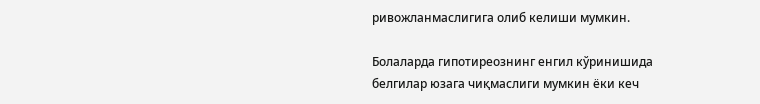ривожланмаслигига олиб келиши мумкин.

Болаларда гипотиреознинг енгил кўринишида белгилар юзага чиқмаслиги мумкин ёки кеч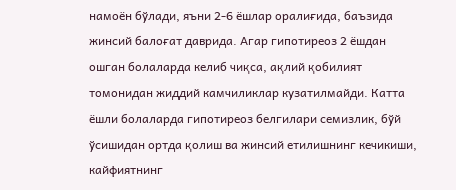намоён бўлади, яъни 2-6 ёшлар оралиғида, баъзида жинсий балоғат даврида. Агар гипотиреоз 2 ёшдан ошган болаларда келиб чиқса, ақлий қобилият томонидан жиддий камчиликлар кузатилмайди. Катта ёшли болаларда гипотиреоз белгилари семизлик, бўй ўсишидан ортда қолиш ва жинсий етилишнинг кечикиши, кайфиятнинг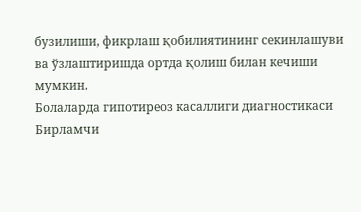бузилиши, фикрлаш қобилиятининг секинлашуви ва ўзлаштиришда ортда қолиш билан кечиши мумкин.
Болаларда гипотиреоз касаллиги диагностикаси
Бирламчи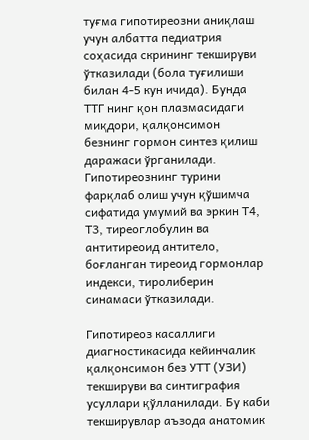туғма гипотиреозни аниқлаш учун албатта педиатрия соҳасида скрининг текшируви ўтказилади (бола туғилиши билан 4-5 кун ичида). Бунда ТТГ нинг қон плазмасидаги миқдори, қалқонсимон безнинг гормон синтез қилиш даражаси ўрганилади. Гипотиреознинг турини фарқлаб олиш учун қўшимча сифатида умумий ва эркин Т4, Т3, тиреоглобулин ва антитиреоид антитело, боғланган тиреоид гормонлар индекси, тиролиберин синамаси ўтказилади.

Гипотиреоз касаллиги диагностикасида кейинчалик қалқонсимон без УТТ (УЗИ) текшируви ва синтиграфия усуллари қўлланилади. Бу каби текширувлар аъзода анатомик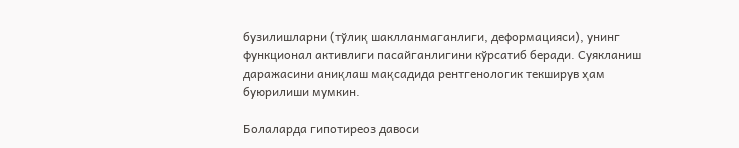бузилишларни (тўлиқ шаклланмаганлиги, деформацияси), унинг функционал активлиги пасайганлигини кўрсатиб беради. Суякланиш даражасини аниқлаш мақсадида рентгенологик текширув ҳам буюрилиши мумкин.

Болаларда гипотиреоз давоси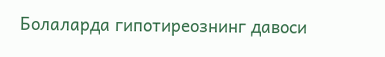Болаларда гипотиреознинг давоси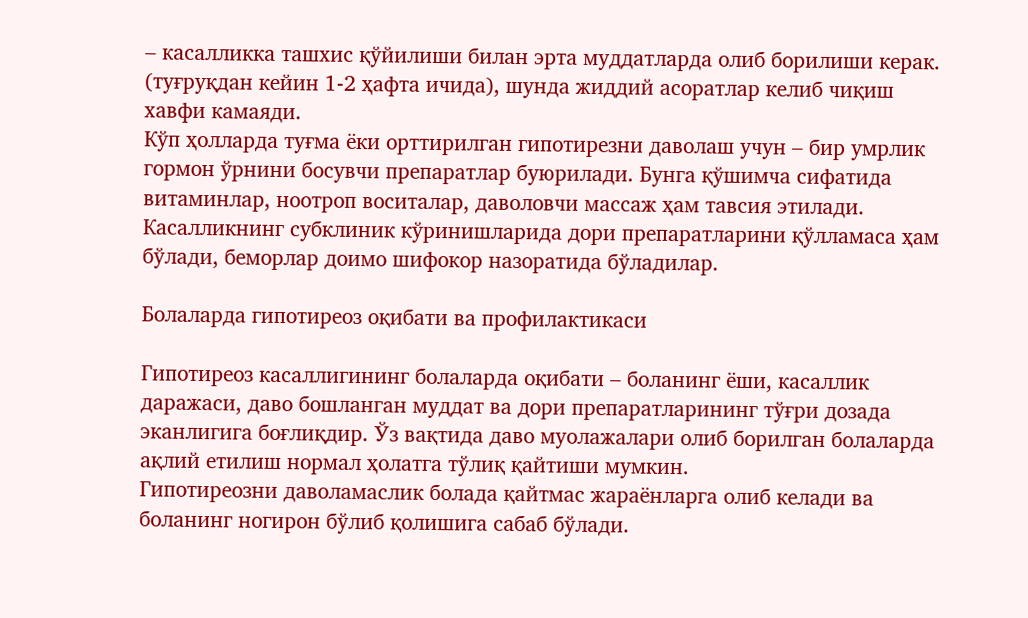– касалликка ташхис қўйилиши билан эрта муддатларда олиб борилиши керак. (туғруқдан кейин 1-2 ҳафта ичида), шунда жиддий асоратлар келиб чиқиш хавфи камаяди.
Кўп ҳолларда туғма ёки орттирилган гипотирезни даволаш учун – бир умрлик гормон ўрнини босувчи препаратлар буюрилади. Бунга қўшимча сифатида витаминлар, ноотроп воситалар, даволовчи массаж ҳам тавсия этилади. Касалликнинг субклиник кўринишларида дори препаратларини қўлламаса ҳам бўлади, беморлар доимо шифокор назоратида бўладилар.

Болаларда гипотиреоз оқибати ва профилактикаси

Гипотиреоз касаллигининг болаларда оқибати – боланинг ёши, касаллик даражаси, даво бошланган муддат ва дори препаратларининг тўғри дозада эканлигига боғлиқдир. Ўз вақтида даво муолажалари олиб борилган болаларда ақлий етилиш нормал ҳолатга тўлиқ қайтиши мумкин.
Гипотиреозни даволамаслик болада қайтмас жараёнларга олиб келади ва боланинг ногирон бўлиб қолишига сабаб бўлади.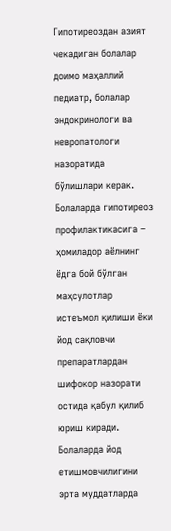Гипотиреоздан азият чекадиган болалар доимо маҳаллий педиатр, болалар эндокринологи ва невропатологи назоратида бўлишлари керак.
Болаларда гипотиреоз профилактикасига – ҳомиладор аёлнинг ёдга бой бўлган маҳсулотлар истеъмол қилиши ёки йод сақловчи препаратлардан шифокор назорати остида қабул қилиб юриш киради. Болаларда йод етишмовчилигини эрта муддатларда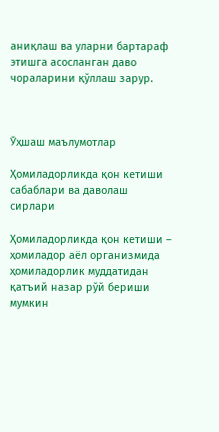аниқлаш ва уларни бартараф этишга асосланган даво чораларини қўллаш зарур.



Ўҳшаш маълумотлар

Ҳомиладорликда қон кетиши сабаблари ва даволаш сирлари

Ҳомиладорликда қон кетиши – ҳомиладор аёл организмида ҳомиладорлик муддатидан қатъий назар рўй бериши мумкин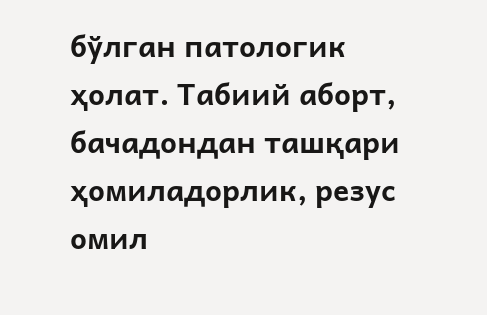бўлган патологик ҳолат. Табиий аборт, бачадондан ташқари ҳомиладорлик, резус омил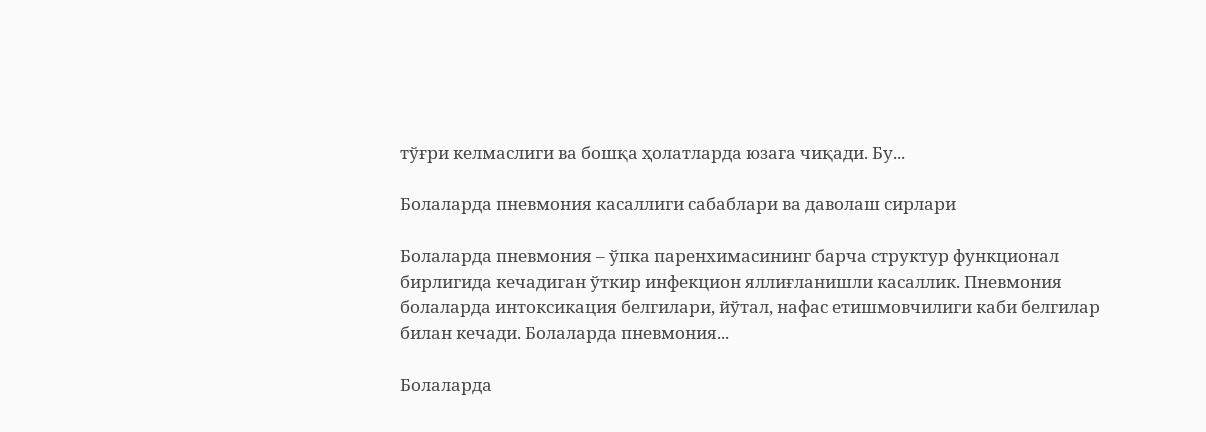тўғри келмаслиги ва бошқа ҳолатларда юзага чиқади. Бу...

Болаларда пневмония касаллиги сабаблари ва даволаш сирлари

Болаларда пневмония – ўпка паренхимасининг барча структур функционал бирлигида кечадиган ўткир инфекцион яллиғланишли касаллик. Пневмония болаларда интоксикация белгилари, йўтал, нафас етишмовчилиги каби белгилар билан кечади. Болаларда пневмония...

Болаларда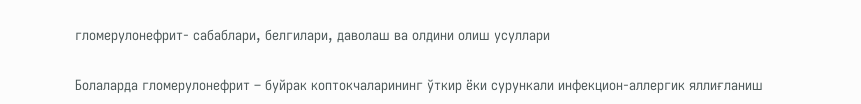гломерулонефрит- сабаблари, белгилари, даволаш ва олдини олиш усуллари

Болаларда гломерулонефрит – буйрак коптокчаларининг ўткир ёки сурункали инфекцион-аллергик яллиғланиш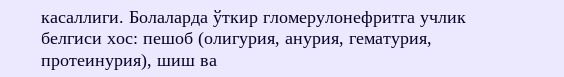касаллиги. Болаларда ўткир гломерулонефритга учлик белгиси хос: пешоб (олигурия, анурия, гематурия, протеинурия), шиш ва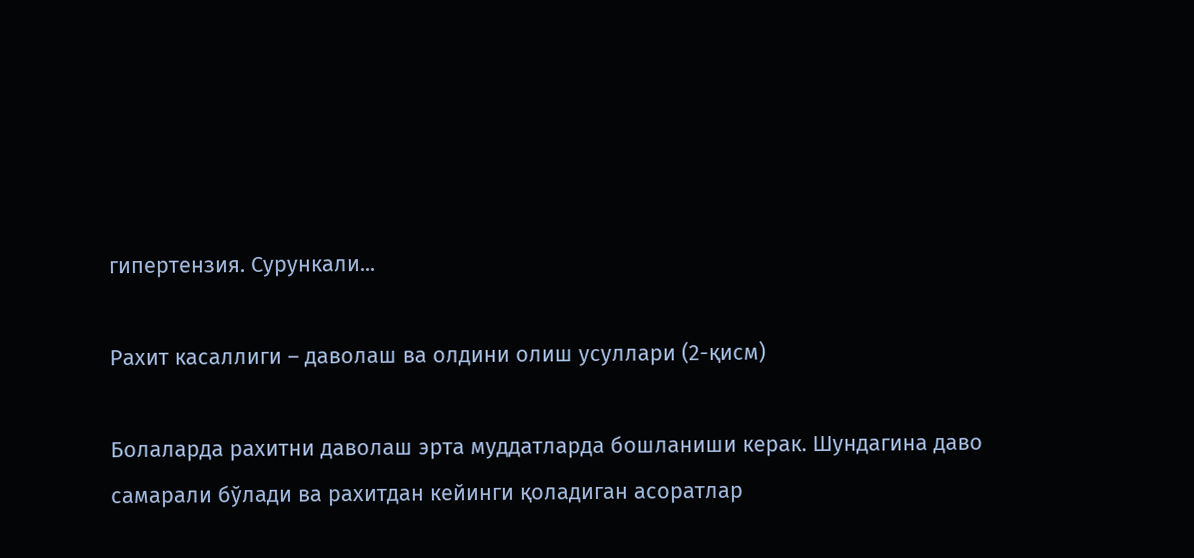гипертензия. Сурункали...

Рахит касаллиги – даволаш ва олдини олиш усуллари (2-қисм)

Болаларда рахитни даволаш эрта муддатларда бошланиши керак. Шундагина даво самарали бўлади ва рахитдан кейинги қоладиган асоратлар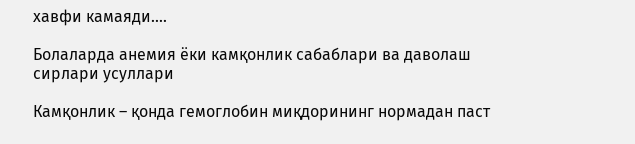хавфи камаяди....

Болаларда анемия ёки камқонлик сабаблари ва даволаш сирлари усуллари

Камқонлик – қонда гемоглобин миқдорининг нормадан паст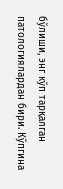бўлиши, энг кўп тарқалган патологиялардан бири. Кўпгина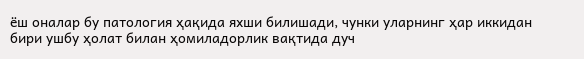ёш оналар бу патология ҳақида яхши билишади, чунки уларнинг ҳар иккидан бири ушбу ҳолат билан ҳомиладорлик вақтида дуч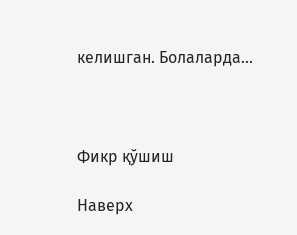келишган. Болаларда...



Фикр қўшиш

Наверх